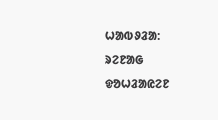ᱦᱟᱵᱽᱲᱟ: ᱨᱮᱱᱟᱜ ᱫᱚᱦᱲᱟᱭᱮᱱ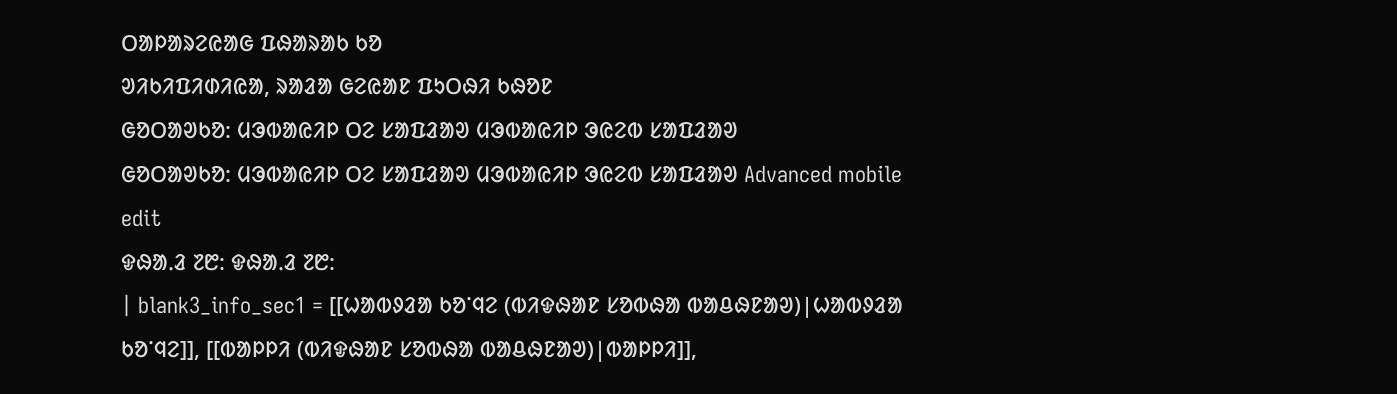ᱛᱟᱞᱟᱨᱮᱭᱟᱜ ᱯᱷᱟᱨᱟᱠ ᱠᱚ
ᱣᱤᱠᱤᱯᱤᱰᱤᱭᱟ, ᱨᱟᱲᱟ ᱜᱮᱭᱟᱱ ᱯᱩᱛᱷᱤ ᱠᱷᱚᱱ
ᱜᱚᱛᱟᱣᱠᱚ: ᱢᱳᱵᱟᱭᱤᱞ ᱛᱮ ᱥᱟᱯᱲᱟᱣ ᱢᱳᱵᱟᱭᱤᱞ ᱳᱭᱮᱵ ᱥᱟᱯᱲᱟᱣ
ᱜᱚᱛᱟᱣᱠᱚ: ᱢᱳᱵᱟᱭᱤᱞ ᱛᱮ ᱥᱟᱯᱲᱟᱣ ᱢᱳᱵᱟᱭᱤᱞ ᱳᱭᱮᱵ ᱥᱟᱯᱲᱟᱣ Advanced mobile edit
ᱫᱷᱟᱹᱲ ᱗᱘: ᱫᱷᱟᱹᱲ ᱗᱘:
| blank3_info_sec1 = [[ᱦᱟᱵᱽᱲᱟ ᱠᱚᱸᱧᱮ (ᱵᱤᱫᱷᱟᱱ ᱥᱚᱵᱷᱟ ᱵᱟᱪᱷᱱᱟᱣ)|ᱦᱟᱵᱽᱲᱟ ᱠᱚᱸᱧᱮ]], [[ᱵᱟᱞᱞᱤ (ᱵᱤᱫᱷᱟᱱ ᱥᱚᱵᱷᱟ ᱵᱟᱪᱷᱱᱟᱣ)|ᱵᱟᱞᱞᱤ]],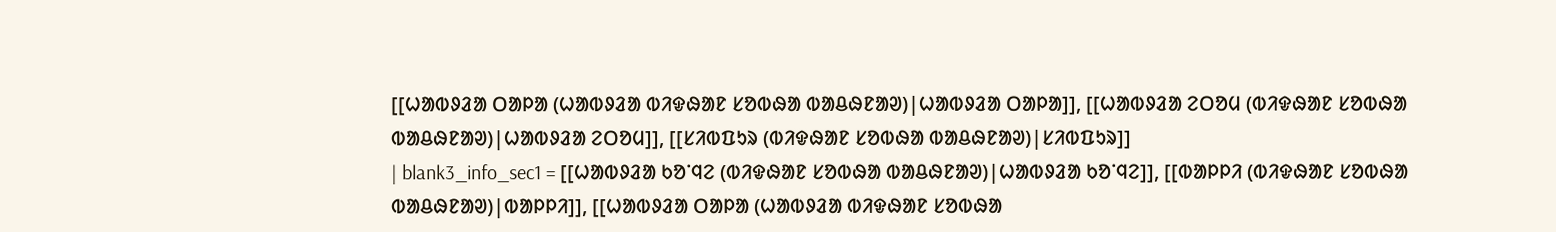[[ᱦᱟᱵᱽᱲᱟ ᱛᱟᱞᱟ (ᱦᱟᱵᱽᱲᱟ ᱵᱤᱫᱷᱟᱱ ᱥᱚᱵᱷᱟ ᱵᱟᱪᱷᱱᱟᱣ)|ᱦᱟᱵᱽᱲᱟ ᱛᱟᱞᱟ]], [[ᱦᱟᱵᱽᱲᱟ ᱮᱛᱚᱢ (ᱵᱤᱫᱷᱟᱱ ᱥᱚᱵᱷᱟ ᱵᱟᱪᱷᱱᱟᱣ)|ᱦᱟᱵᱽᱲᱟ ᱮᱛᱚᱢ]], [[ᱥᱤᱵᱯᱩᱨ (ᱵᱤᱫᱷᱟᱱ ᱥᱚᱵᱷᱟ ᱵᱟᱪᱷᱱᱟᱣ)|ᱥᱤᱵᱯᱩᱨ]]
| blank3_info_sec1 = [[ᱦᱟᱵᱽᱲᱟ ᱠᱚᱸᱧᱮ (ᱵᱤᱫᱷᱟᱱ ᱥᱚᱵᱷᱟ ᱵᱟᱪᱷᱱᱟᱣ)|ᱦᱟᱵᱽᱲᱟ ᱠᱚᱸᱧᱮ]], [[ᱵᱟᱞᱞᱤ (ᱵᱤᱫᱷᱟᱱ ᱥᱚᱵᱷᱟ ᱵᱟᱪᱷᱱᱟᱣ)|ᱵᱟᱞᱞᱤ]], [[ᱦᱟᱵᱽᱲᱟ ᱛᱟᱞᱟ (ᱦᱟᱵᱽᱲᱟ ᱵᱤᱫᱷᱟᱱ ᱥᱚᱵᱷᱟ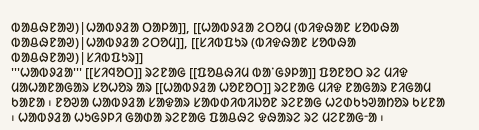ᱵᱟᱪᱷᱱᱟᱣ)|ᱦᱟᱵᱽᱲᱟ ᱛᱟᱞᱟ]], [[ᱦᱟᱵᱽᱲᱟ ᱮᱛᱚᱢ (ᱵᱤᱫᱷᱟᱱ ᱥᱚᱵᱷᱟ ᱵᱟᱪᱷᱱᱟᱣ)|ᱦᱟᱵᱽᱲᱟ ᱮᱛᱚᱢ]], [[ᱥᱤᱵᱯᱩᱨ (ᱵᱤᱫᱷᱟᱱ ᱥᱚᱵᱷᱟ ᱵᱟᱪᱷᱱᱟᱣ)|ᱥᱤᱵᱯᱩᱨ]]
'''ᱦᱟᱵᱽᱲᱟ''' [[ᱥᱤᱧᱚᱛ]] ᱨᱮᱱᱟᱜ [[ᱯᱚᱪᱷᱤᱢ ᱵᱟᱸᱜᱽᱞᱟ]] ᱯᱚᱱᱚᱛ ᱨᱮ ᱢᱤᱫ ᱢᱟᱦᱟᱱᱟᱜᱟᱨ ᱥᱚᱦᱚᱨ ᱟᱨ [[ᱦᱟᱵᱽᱲᱟ ᱦᱚᱱᱚᱛ]] ᱨᱮᱱᱟᱜ ᱢᱤᱫ ᱱᱟᱜᱟᱨ ᱱᱤᱜᱟᱢ ᱠᱟᱱᱟ ᱾ ᱱᱚᱣᱟ ᱦᱟᱵᱽᱲᱟ ᱥᱟᱫᱟᱨ ᱥᱟᱵᱰᱤᱵᱤᱡᱚᱱ ᱨᱮᱱᱟᱜ ᱦᱮᱰᱠᱩᱣᱟᱴᱚᱨ ᱠᱥᱱᱟ ᱾ ᱦᱟᱵᱽᱲᱟ ᱦᱩᱜᱽᱞᱤ ᱜᱟᱰᱟ ᱨᱮᱱᱟᱜ ᱯᱟᱪᱷᱮ ᱫᱷᱟᱨᱮ ᱨᱮ ᱢᱮᱱᱟᱜᱼᱟ ᱾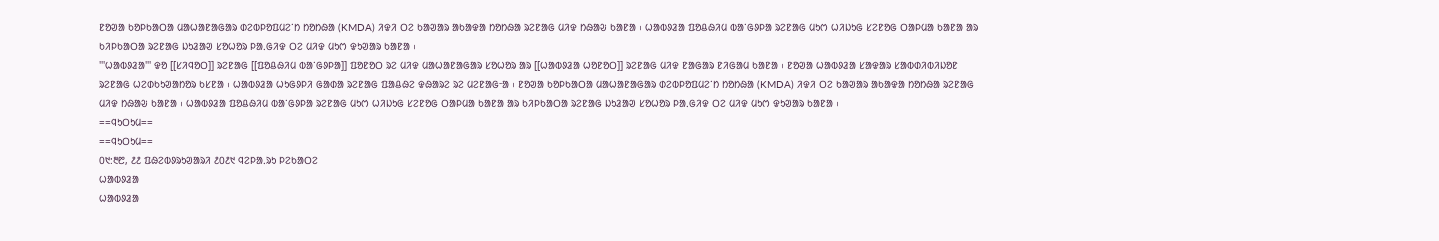ᱱᱚᱣᱟ ᱠᱚᱞᱠᱟᱛᱟ ᱢᱟᱦᱟᱱᱟᱜᱟᱨ ᱰᱮᱵᱞᱚᱯᱢᱮᱸᱴ ᱴᱚᱴᱷᱟ (KMDA) ᱤᱫᱤ ᱛᱮ ᱠᱟᱣᱟᱨ ᱟᱠᱟᱫᱟ ᱴᱚᱴᱷᱟ ᱨᱮᱱᱟᱜ ᱢᱤᱫ ᱴᱷᱟᱶ ᱠᱟᱱᱟ ᱾ ᱦᱟᱵᱽᱲᱟ ᱯᱚᱪᱷᱤᱢ ᱵᱟᱸᱜᱽᱞᱟ ᱨᱮᱱᱟᱜ ᱢᱩᱬ ᱦᱤᱡᱩᱜ ᱥᱮᱱᱚᱜ ᱛᱟᱞᱢᱟ ᱠᱟᱱᱟ ᱟᱨ ᱠᱤᱞᱠᱟᱛᱟ ᱨᱮᱱᱟᱜ ᱡᱩᱲᱟᱣ ᱥᱚᱦᱚᱨ ᱞᱟᱹᱜᱤᱫ ᱛᱮ ᱢᱤᱫ ᱢᱩᱬ ᱫᱩᱣᱟᱨ ᱠᱟᱱᱟ ᱾
'''ᱦᱟᱵᱽᱲᱟ''' ᱫᱚ [[ᱥᱤᱧᱚᱛ]] ᱨᱮᱱᱟᱜ [[ᱯᱚᱪᱷᱤᱢ ᱵᱟᱸᱜᱽᱞᱟ]] ᱯᱚᱱᱚᱛ ᱨᱮ ᱢᱤᱫ ᱢᱟᱦᱟᱱᱟᱜᱟᱨ ᱥᱚᱦᱚᱨ ᱟᱨ [[ᱦᱟᱵᱽᱲᱟ ᱦᱚᱱᱚᱛ]] ᱨᱮᱱᱟᱜ ᱢᱤᱫ ᱱᱟᱜᱟᱨ ᱱᱤᱜᱟᱢ ᱠᱟᱱᱟ ᱾ ᱱᱚᱣᱟ ᱦᱟᱵᱽᱲᱟ ᱥᱟᱫᱟᱨ ᱥᱟᱵᱰᱤᱵᱤᱡᱚᱱ ᱨᱮᱱᱟᱜ ᱦᱮᱰᱠᱩᱣᱟᱴᱚᱨ ᱠᱥᱱᱟ ᱾ ᱦᱟᱵᱽᱲᱟ ᱦᱩᱜᱽᱞᱤ ᱜᱟᱰᱟ ᱨᱮᱱᱟᱜ ᱯᱟᱪᱷᱮ ᱫᱷᱟᱨᱮ ᱨᱮ ᱢᱮᱱᱟᱜᱼᱟ ᱾ ᱱᱚᱣᱟ ᱠᱚᱞᱠᱟᱛᱟ ᱢᱟᱦᱟᱱᱟᱜᱟᱨ ᱰᱮᱵᱞᱚᱯᱢᱮᱸᱴ ᱴᱚᱴᱷᱟ (KMDA) ᱤᱫᱤ ᱛᱮ ᱠᱟᱣᱟᱨ ᱟᱠᱟᱫᱟ ᱴᱚᱴᱷᱟ ᱨᱮᱱᱟᱜ ᱢᱤᱫ ᱴᱷᱟᱶ ᱠᱟᱱᱟ ᱾ ᱦᱟᱵᱽᱲᱟ ᱯᱚᱪᱷᱤᱢ ᱵᱟᱸᱜᱽᱞᱟ ᱨᱮᱱᱟᱜ ᱢᱩᱬ ᱦᱤᱡᱩᱜ ᱥᱮᱱᱚᱜ ᱛᱟᱞᱢᱟ ᱠᱟᱱᱟ ᱟᱨ ᱠᱤᱞᱠᱟᱛᱟ ᱨᱮᱱᱟᱜ ᱡᱩᱲᱟᱣ ᱥᱚᱦᱚᱨ ᱞᱟᱹᱜᱤᱫ ᱛᱮ ᱢᱤᱫ ᱢᱩᱬ ᱫᱩᱣᱟᱨ ᱠᱟᱱᱟ ᱾
==ᱧᱩᱛᱩᱢ==
==ᱧᱩᱛᱩᱢ==
᱐᱑:᱓᱘, ᱒᱒ ᱯᱷᱮᱵᱽᱨᱩᱣᱟᱨᱤ ᱒᱐᱒᱑ ᱧᱮᱞᱟᱹᱨᱩ ᱞᱮᱠᱟᱛᱮ
ᱦᱟᱵᱽᱲᱟ
ᱦᱟᱵᱽᱲᱟ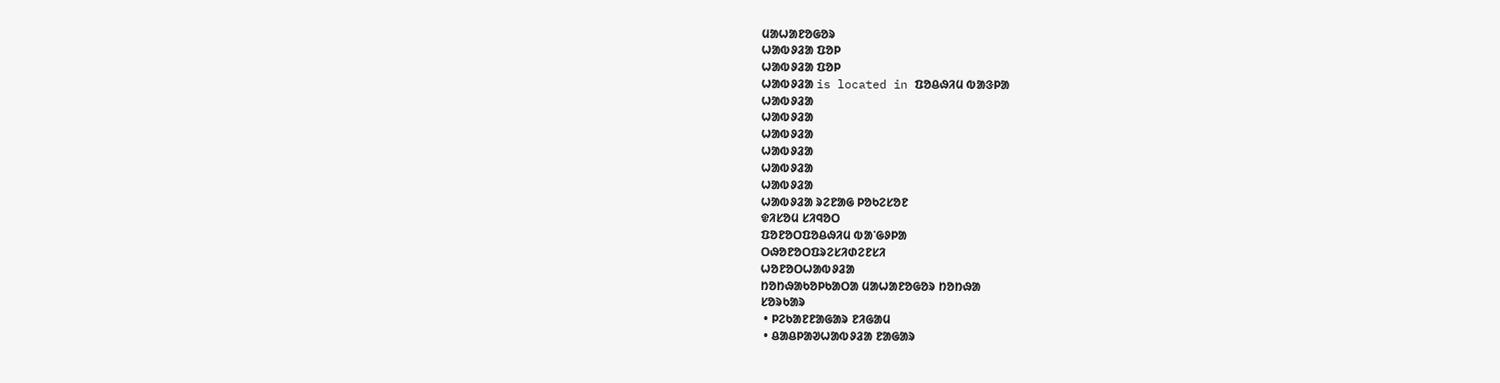ᱢᱟᱦᱟᱱᱚᱜᱚᱨ
ᱦᱟᱵᱽᱲᱟ ᱯᱚᱞ
ᱦᱟᱵᱽᱲᱟ ᱯᱚᱞ
ᱦᱟᱵᱽᱲᱟ is located in ᱯᱚᱪᱷᱤᱢ ᱵᱟᱝᱞᱟ
ᱦᱟᱵᱽᱲᱟ
ᱦᱟᱵᱽᱲᱟ
ᱦᱟᱵᱽᱲᱟ
ᱦᱟᱵᱽᱲᱟ
ᱦᱟᱵᱽᱲᱟ
ᱦᱟᱵᱽᱲᱟ
ᱦᱟᱵᱽᱲᱟ ᱨᱮᱱᱟᱜ ᱞᱚᱠᱮᱥᱚᱱ
ᱫᱤᱥᱚᱢ ᱥᱤᱧᱚᱛ
ᱯᱚᱱᱚᱛᱯᱚᱪᱷᱤᱢ ᱵᱟᱸᱜᱽᱞᱟ
ᱛᱷᱚᱱᱚᱛᱯᱨᱮᱥᱤᱰᱮᱱᱥᱤ
ᱦᱚᱱᱚᱛᱦᱟᱵᱽᱲᱟ
ᱴᱚᱴᱷᱟᱠᱚᱞᱠᱟᱛᱟ ᱢᱟᱦᱟᱱᱚᱜᱚᱨ ᱴᱚᱴᱷᱟ
ᱥᱚᱨᱠᱟᱨ
 • ᱞᱮᱠᱟᱱᱱᱟᱜᱟᱨ ᱱᱤᱜᱟᱢ
 • ᱪᱟᱪᱞᱟᱣᱦᱟᱵᱽᱲᱟ ᱱᱟᱜᱟᱨ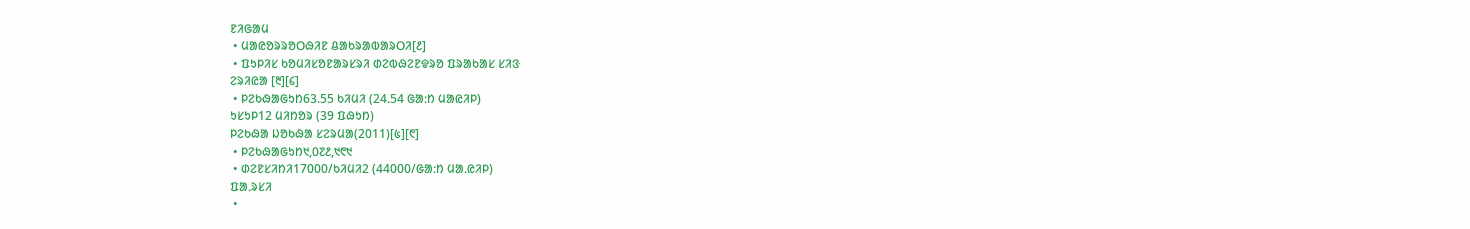ᱱᱤᱜᱟᱢ
 • ᱢᱟᱭᱚᱨᱨᱚᱛᱷᱤᱱ ᱪᱟᱠᱨᱟᱵᱟᱨᱛᱤ[᱒]
 • ᱯᱩᱞᱤᱥ ᱠᱚᱢᱤᱥᱚᱱᱟᱨᱥᱨᱤ ᱰᱮᱵᱷᱮᱱᱫᱨᱚ ᱯᱨᱟᱠᱟᱥ ᱥᱤᱝ
ᱮᱨᱤᱭᱟ [᱓][᱔]
 • ᱞᱮᱠᱷᱟᱜᱩᱴ63.55 ᱠᱤᱢᱤ (24.54 ᱜᱟᱺᱴ ᱢᱟᱭᱤᱞ)
ᱩᱥᱩᱞ12 ᱢᱤᱴᱚᱨ (39 ᱯᱷᱩᱴ)
ᱞᱮᱠᱷᱟ ᱡᱚᱠᱷᱟ ᱥᱮᱨᱢᱟ(2011)[᱕][᱖]
 • ᱞᱮᱠᱷᱟᱜᱩᱴ᱑,᱐᱗᱒,᱑᱖᱑
 • ᱰᱮᱱᱥᱤᱴᱤ17000/ᱠᱤᱢᱤ2 (44000/ᱜᱟᱺᱴ ᱢᱟᱹᱭᱤᱞ)
ᱯᱟᱹᱨᱥᱤ
 •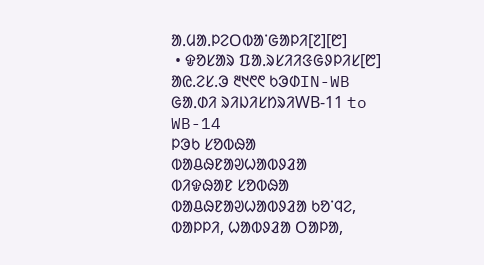ᱟᱹᱢᱟᱹᱞᱮᱛᱵᱟᱸᱜᱟᱞᱤ[᱗][᱘]
 • ᱫᱚᱥᱟᱨ ᱯᱟᱹᱨᱥᱤᱤᱝᱜᱽᱞᱤᱥ[᱘]
ᱟᱭ.ᱮᱥ.ᱳ ᱓᱑᱖᱖ ᱠᱳᱰIN-WB
ᱜᱟᱹᱰᱤ ᱨᱤᱡᱤᱥᱴᱨᱤWB-11 to WB-14
ᱞᱳᱠ ᱥᱚᱵᱷᱟ ᱵᱟᱪᱷᱱᱟᱣᱦᱟᱵᱽᱲᱟ
ᱵᱤᱫᱷᱟᱱ ᱥᱚᱵᱷᱟ ᱵᱟᱪᱷᱱᱟᱣᱦᱟᱵᱽᱲᱟ ᱠᱚᱸᱧᱮ, ᱵᱟᱞᱞᱤ, ᱦᱟᱵᱽᱲᱟ ᱛᱟᱞᱟ,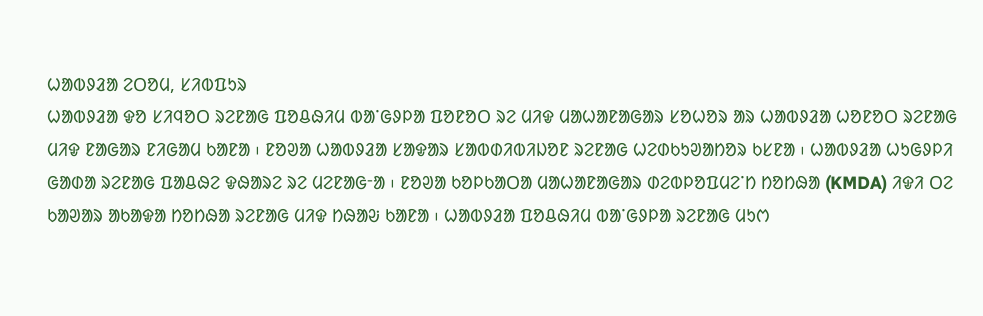ᱦᱟᱵᱽᱲᱟ ᱮᱛᱚᱢ, ᱥᱤᱵᱯᱩᱨ
ᱦᱟᱵᱽᱲᱟ ᱫᱚ ᱥᱤᱧᱚᱛ ᱨᱮᱱᱟᱜ ᱯᱚᱪᱷᱤᱢ ᱵᱟᱸᱜᱽᱞᱟ ᱯᱚᱱᱚᱛ ᱨᱮ ᱢᱤᱫ ᱢᱟᱦᱟᱱᱟᱜᱟᱨ ᱥᱚᱦᱚᱨ ᱟᱨ ᱦᱟᱵᱽᱲᱟ ᱦᱚᱱᱚᱛ ᱨᱮᱱᱟᱜ ᱢᱤᱫ ᱱᱟᱜᱟᱨ ᱱᱤᱜᱟᱢ ᱠᱟᱱᱟ ᱾ ᱱᱚᱣᱟ ᱦᱟᱵᱽᱲᱟ ᱥᱟᱫᱟᱨ ᱥᱟᱵᱰᱤᱵᱤᱡᱚᱱ ᱨᱮᱱᱟᱜ ᱦᱮᱰᱠᱩᱣᱟᱴᱚᱨ ᱠᱥᱱᱟ ᱾ ᱦᱟᱵᱽᱲᱟ ᱦᱩᱜᱽᱞᱤ ᱜᱟᱰᱟ ᱨᱮᱱᱟᱜ ᱯᱟᱪᱷᱮ ᱫᱷᱟᱨᱮ ᱨᱮ ᱢᱮᱱᱟᱜᱼᱟ ᱾ ᱱᱚᱣᱟ ᱠᱚᱞᱠᱟᱛᱟ ᱢᱟᱦᱟᱱᱟᱜᱟᱨ ᱰᱮᱵᱞᱚᱯᱢᱮᱸᱴ ᱴᱚᱴᱷᱟ (KMDA) ᱤᱫᱤ ᱛᱮ ᱠᱟᱣᱟᱨ ᱟᱠᱟᱫᱟ ᱴᱚᱴᱷᱟ ᱨᱮᱱᱟᱜ ᱢᱤᱫ ᱴᱷᱟᱶ ᱠᱟᱱᱟ ᱾ ᱦᱟᱵᱽᱲᱟ ᱯᱚᱪᱷᱤᱢ ᱵᱟᱸᱜᱽᱞᱟ ᱨᱮᱱᱟᱜ ᱢᱩᱬ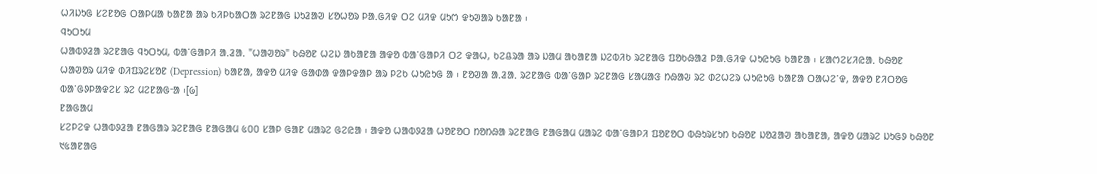ᱦᱤᱡᱩᱜ ᱥᱮᱱᱚᱜ ᱛᱟᱞᱢᱟ ᱠᱟᱱᱟ ᱟᱨ ᱠᱤᱞᱠᱟᱛᱟ ᱨᱮᱱᱟᱜ ᱡᱩᱲᱟᱣ ᱥᱚᱦᱚᱨ ᱞᱟᱹᱜᱤᱫ ᱛᱮ ᱢᱤᱫ ᱢᱩᱬ ᱫᱩᱣᱟᱨ ᱠᱟᱱᱟ ᱾
ᱧᱩᱛᱩᱢ
ᱦᱟᱵᱽᱲᱟ ᱨᱮᱱᱟᱜ ᱧᱩᱛᱩᱢ, ᱵᱟᱸᱜᱟᱞᱤ ᱟᱹᱲᱟᱹ "ᱦᱟᱣᱚᱨ" ᱠᱷᱚᱱ ᱦᱮᱡ ᱟᱠᱟᱱᱟ ᱟᱫᱚ ᱵᱟᱸᱜᱟᱞᱤ ᱛᱮ ᱫᱟᱦ, ᱠᱮᱪᱨᱟ ᱟᱨ ᱡᱟᱢ ᱟᱠᱟᱱᱟ ᱡᱮᱵᱤᱠ ᱨᱮᱱᱟᱜ ᱯᱚᱠᱷᱟᱲ ᱞᱟᱹᱜᱤᱫ ᱦᱩᱭᱩᱜ ᱠᱟᱱᱟ ᱾ ᱥᱟᱬᱮᱥᱤᱭᱟᱹ ᱠᱷᱚᱱ ᱦᱟᱣᱚᱨ ᱢᱤᱫ ᱰᱤᱯᱨᱮᱥᱚᱱ (Depression) ᱠᱟᱱᱟ, ᱟᱫᱚ ᱢᱤᱫ ᱜᱟᱰᱟ ᱫᱟᱞᱫᱟᱞ ᱟᱨ ᱞᱮᱠ ᱦᱩᱭᱩᱜ ᱟ ᱾ ᱱᱚᱣᱟ ᱟᱹᱲᱟᱹ ᱨᱮᱱᱟᱜ ᱵᱟᱸᱜᱟᱞ ᱨᱮᱱᱟᱜ ᱥᱟᱢᱟᱝ ᱴᱷᱟᱶ ᱨᱮ ᱰᱮᱦᱮᱨ ᱦᱩᱭᱩᱜ ᱠᱟᱱᱟ ᱛᱟᱦᱮᱸᱫ, ᱟᱫᱚ ᱱᱤᱛᱚᱜ ᱵᱟᱸᱜᱽᱞᱟᱫᱮᱥ ᱨᱮ ᱢᱮᱱᱟᱜᱼᱟ ᱾[᱙]
ᱱᱟᱜᱟᱢ
ᱥᱮᱞᱮᱫ ᱦᱟᱵᱽᱲᱟ ᱱᱟᱜᱟᱨ ᱨᱮᱱᱟᱜ ᱱᱟᱜᱟᱢ ᱕᱐᱐ ᱥᱟᱞ ᱜᱟᱱ ᱢᱟᱨᱮ ᱜᱮᱭᱟ ᱾ ᱟᱫᱚ ᱦᱟᱵᱽᱲᱟ ᱦᱚᱱᱚᱛ ᱴᱚᱴᱷᱟ ᱨᱮᱱᱟᱜ ᱱᱟᱜᱟᱢ ᱢᱟᱨᱮ ᱵᱟᱸᱜᱟᱞᱤ ᱯᱚᱱᱚᱛ ᱵᱷᱩᱨᱥᱩᱴ ᱠᱷᱚᱱ ᱡᱚᱲᱟᱣ ᱟᱠᱟᱱᱟ, ᱟᱫᱚ ᱢᱟᱨᱮ ᱡᱩᱜᱽ ᱠᱷᱚᱱ ᱑᱕ᱟᱱᱟᱜ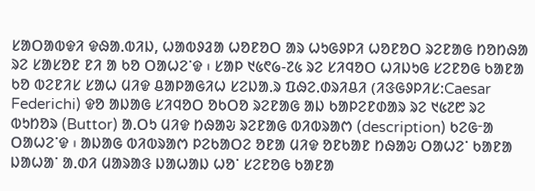ᱥᱟᱛᱟᱵᱫᱤ ᱫᱷᱟᱹᱵᱤᱡ, ᱦᱟᱵᱽᱲᱟ ᱦᱚᱱᱚᱛ ᱟᱨ ᱦᱩᱜᱽᱞᱤ ᱦᱚᱱᱚᱛ ᱨᱮᱱᱟᱜ ᱴᱚᱴᱷᱟ ᱨᱮ ᱥᱟᱥᱚᱱ ᱱᱤ ᱟ ᱠᱚ ᱛᱟᱦᱮᱸᱫ ᱾ ᱥᱟᱞ ᱑᱕᱖᱙-᱗᱕ ᱨᱮ ᱥᱤᱧᱚᱛ ᱦᱤᱡᱩᱜ ᱥᱮᱱᱚᱜ ᱠᱟᱱᱟ ᱠᱚ ᱵᱮᱱᱤᱥ ᱥᱟᱦ ᱢᱤᱫ ᱪᱟᱞᱟᱜᱤᱦ ᱥᱮᱡᱟᱹᱨ ᱯᱷᱮᱹᱰᱨᱤᱪᱤ (ᱤᱝᱜᱽᱞᱤᱥ:Caesar Federichi) ᱫᱚ ᱟᱡᱟᱜ ᱥᱤᱧᱚᱛ ᱚᱠᱛᱚ ᱨᱮᱱᱟᱜ ᱟᱡ ᱠᱟᱞᱮᱱᱰᱟᱨ ᱨᱮ ᱑᱕᱗᱘ ᱨᱮ ᱵᱩᱴᱚᱨ (Buttor) ᱟᱹᱛᱩ ᱢᱤᱫ ᱴᱷᱟᱶ ᱨᱮᱱᱟᱜ ᱵᱤᱵᱨᱟᱬ (description) ᱠᱮᱜᱼᱟ ᱛᱟᱦᱮᱸᱫ ᱾ ᱟᱡᱟᱜ ᱵᱤᱵᱨᱟᱬ ᱞᱮᱠᱟᱛᱮ ᱚᱱᱟ ᱢᱤᱫ ᱚᱱᱠᱟᱱ ᱴᱷᱟᱶ ᱛᱟᱦᱮᱸ ᱠᱟᱱᱟ ᱡᱟᱦᱟᱸ ᱟᱹᱰᱤ ᱢᱟᱨᱟᱝ ᱡᱟᱦᱟᱡ ᱦᱚᱸ ᱥᱮᱱᱚᱜ ᱠᱟᱱᱟ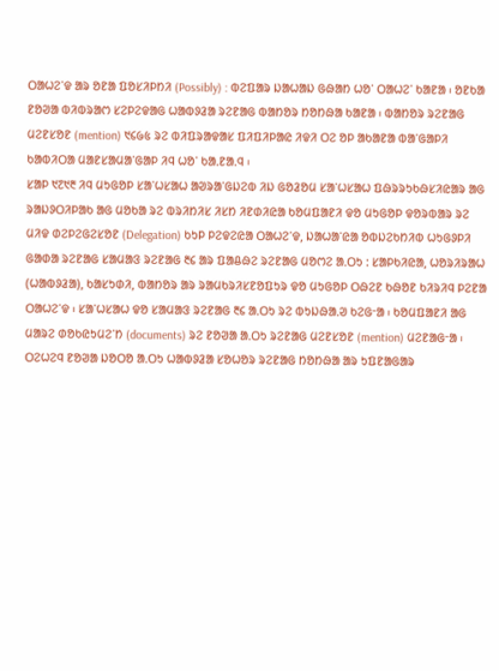ᱛᱟᱦᱮᱸᱫ ᱟᱨ ᱚᱱᱟ ᱯᱚᱥᱤᱞᱴᱤ (Possibly) : ᱵᱮᱯᱟᱨ ᱡᱟᱦᱟᱡ ᱜᱷᱟᱴ ᱦᱚᱸ ᱛᱟᱦᱮᱸ ᱠᱟᱱᱟ ᱾ ᱚᱱᱠᱟ ᱱᱚᱣᱟ ᱵᱤᱵᱨᱟᱬ ᱥᱮᱞᱮᱫᱟᱜ ᱦᱟᱵᱽᱲᱟ ᱨᱮᱱᱟᱜ ᱵᱟᱴᱚᱨ ᱴᱚᱴᱷᱟ ᱠᱟᱱᱟ ᱾ ᱵᱟᱴᱚᱨ ᱨᱮᱱᱟᱜ ᱢᱮᱱᱥᱚᱱ (mention) ᱑᱔᱙᱕ ᱨᱮ ᱵᱤᱯᱨᱟᱫᱟᱥ ᱯᱤᱯᱤᱞᱟᱭ ᱤᱫᱤ ᱛᱮ ᱚᱞ ᱟᱠᱟᱱᱟ ᱵᱟᱸᱜᱟᱞᱤ ᱠᱟᱵᱤᱛᱟ ᱢᱟᱱᱥᱟᱢᱟᱸᱜᱟᱞ ᱤᱧ ᱦᱚᱸ ᱠᱟᱹᱱᱟᱹᱧ ᱾
ᱥᱟᱞ ᱑᱗᱑᱓ ᱤᱧ ᱢᱩᱜᱚᱞ ᱥᱟᱸᱦᱥᱟᱦ ᱟᱣᱨᱟᱸᱜᱡᱮᱵ ᱤᱡ ᱜᱚᱲᱚᱢ ᱥᱟᱸᱦᱥᱟᱦ ᱯᱷᱨᱨᱩᱠᱷᱥᱤᱭᱟᱨ ᱟᱜ ᱨᱟᱡᱽᱛᱤᱞᱟᱠ ᱟᱜ ᱢᱚᱠᱟ ᱨᱮ ᱵᱨᱤᱴᱤᱥ ᱤᱥᱴ ᱤᱱᱰᱤᱭᱟ ᱠᱚᱢᱯᱟᱱᱤ ᱫᱚ ᱢᱩᱜᱚᱞ ᱫᱚᱨᱵᱟᱨ ᱨᱮ ᱢᱤᱫ ᱰᱮᱞᱮᱜᱮᱥᱚᱱ (Delegation) ᱠᱩᱞ ᱞᱮᱫᱮᱭᱟ ᱛᱟᱦᱮᱸᱫ, ᱡᱟᱦᱟᱸᱭᱟ ᱚᱵᱡᱮᱠᱴᱤᱵ ᱦᱩᱜᱽᱞᱤ ᱜᱟᱰᱟ ᱨᱮᱱᱟᱜ ᱥᱟᱢᱟᱝ ᱨᱮᱱᱟᱜ ᱓᱔ ᱟᱨ ᱯᱟᱪᱷᱮ ᱨᱮᱱᱟᱜ ᱢᱚᱬᱮ ᱟᱹᱛᱩ : ᱥᱟᱞᱠᱤᱭᱟ, ᱦᱚᱨᱤᱨᱟᱦ (ᱦᱟᱵᱽᱲᱟ), ᱠᱟᱥᱩᱰᱤ, ᱵᱟᱴᱚᱨ ᱟᱨ ᱨᱟᱢᱠᱨᱤᱥᱱᱚᱯᱩᱨ ᱫᱚ ᱢᱩᱜᱚᱞ ᱛᱷᱮᱱ ᱠᱷᱚᱱ ᱠᱤᱨᱤᱧ ᱞᱮᱱᱟ ᱛᱟᱦᱮᱸᱫ ᱾ ᱥᱟᱸᱦᱥᱟᱦ ᱫᱚ ᱥᱟᱢᱟᱝ ᱨᱮᱱᱟᱜ ᱓᱔ ᱟᱹᱛᱩ ᱨᱮ ᱵᱩᱡᱷᱟᱹᱣ ᱠᱮᱜᱼᱟ ᱾ ᱠᱚᱢᱯᱟᱱᱤ ᱟᱜ ᱢᱟᱨᱮ ᱰᱚᱠᱭᱩᱢᱮᱸᱴ (documents) ᱨᱮ ᱱᱚᱣᱟ ᱟᱹᱛᱩ ᱨᱮᱱᱟᱜ ᱢᱮᱱᱥᱚᱱ (mention) ᱢᱮᱱᱟᱜᱼᱟ ᱾ ᱛᱮᱦᱮᱧ ᱱᱚᱣᱟ ᱡᱚᱛᱚ ᱟᱹᱛᱩ ᱦᱟᱵᱽᱲᱟ ᱥᱚᱦᱚᱨ ᱨᱮᱱᱟᱜ ᱴᱚᱴᱷᱟ ᱟᱨ ᱩᱯᱱᱟᱜᱟᱨ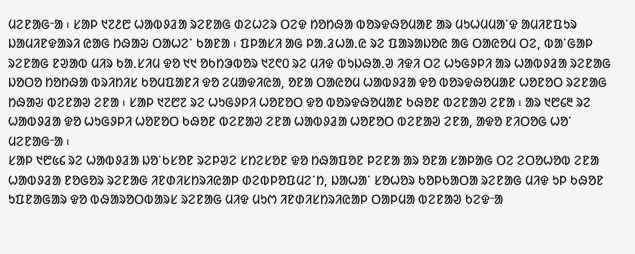ᱢᱮᱱᱟᱜᱼᱟ ᱾ ᱥᱟᱞ ᱑᱗᱒᱘ ᱦᱟᱵᱽᱲᱟ ᱨᱮᱱᱟᱜ ᱰᱮᱦᱮᱨ ᱛᱮᱫ ᱴᱚᱴᱷᱟ ᱵᱚᱨᱫᱷᱚᱢᱟᱱ ᱟᱨ ᱢᱩᱦᱢᱢᱟᱸᱫ ᱟᱢᱤᱱᱯᱩᱨ ᱡᱟᱢᱤᱱᱫᱟᱨᱤ ᱭᱟᱜ ᱴᱷᱟᱶ ᱛᱟᱦᱮᱸ ᱠᱟᱱᱟ ᱾ ᱯᱞᱟᱥᱤ ᱟᱜ ᱞᱟᱹᱲᱦᱟᱹᱭ ᱨᱮ ᱯᱟᱨᱟᱡᱚᱭ ᱟᱜ ᱛᱟᱭᱚᱢ ᱛᱮ, ᱵᱟᱸᱜᱟᱞ ᱨᱮᱱᱟᱜ ᱱᱣᱟᱵ ᱢᱤᱨ ᱠᱟᱹᱥᱤᱢ ᱫᱚ ᱑᱑ ᱚᱠᱴᱳᱵᱚᱨ ᱑᱗᱖᱐ ᱨᱮ ᱢᱤᱫ ᱵᱩᱡᱷᱟᱹᱣ ᱤᱫᱤ ᱛᱮ ᱦᱩᱜᱽᱞᱤ ᱟᱨ ᱦᱟᱵᱽᱲᱟ ᱨᱮᱱᱟᱜ ᱡᱚᱛᱚ ᱴᱚᱴᱷᱟ ᱵᱨᱤᱴᱤᱥ ᱠᱚᱢᱯᱟᱱᱤ ᱫᱚ ᱮᱢᱟᱫᱤᱭᱟ, ᱚᱱᱟ ᱛᱟᱭᱚᱢ ᱦᱟᱵᱽᱲᱟ ᱫᱚ ᱵᱚᱨᱫᱷᱚᱢᱟᱱ ᱦᱚᱱᱚᱛ ᱨᱮᱱᱟᱜ ᱴᱷᱟᱶ ᱵᱮᱱᱟᱣ ᱮᱱᱟ ᱾ ᱥᱟᱞ ᱑᱗᱘᱗ ᱨᱮ ᱦᱩᱜᱽᱞᱤ ᱦᱚᱱᱚᱛ ᱫᱚ ᱵᱚᱨᱫᱷᱚᱢᱟᱱ ᱠᱷᱚᱱ ᱵᱮᱱᱟᱣ ᱮᱱᱟ ᱾ ᱟᱨ ᱑᱘᱔᱓ ᱨᱮ ᱦᱟᱵᱽᱲᱟ ᱫᱚ ᱦᱩᱜᱽᱞᱤ ᱦᱚᱱᱚᱛ ᱠᱷᱚᱱ ᱵᱮᱱᱟᱣ ᱮᱱᱟ ᱦᱟᱵᱽᱲᱟ ᱦᱚᱱᱚᱛ ᱵᱮᱱᱟᱣ ᱮᱱᱟ, ᱟᱫᱚ ᱱᱤᱛᱚᱜ ᱦᱚᱸ ᱢᱮᱱᱟᱜᱼᱟ ᱾
ᱥᱟᱞ ᱑᱘᱕᱔ ᱨᱮ ᱦᱟᱵᱽᱲᱟ ᱡᱚᱸᱠᱥᱚᱱ ᱨᱮᱞᱣᱮ ᱥᱴᱮᱥᱚᱱ ᱫᱚ ᱴᱷᱟᱯᱚᱱ ᱞᱮᱱᱟ ᱟᱨ ᱚᱱᱟ ᱥᱟᱞᱟᱜ ᱛᱮ ᱮᱛᱚᱦᱚᱵ ᱮᱱᱟ ᱦᱟᱵᱽᱲᱟ ᱱᱚᱜᱚᱨ ᱨᱮᱱᱟᱜ ᱤᱱᱰᱤᱥᱴᱨᱤᱭᱟᱞ ᱰᱮᱵᱞᱚᱯᱢᱮᱸᱴ, ᱡᱟᱦᱟᱸ ᱥᱚᱦᱚᱨ ᱠᱚᱞᱠᱟᱛᱟ ᱨᱮᱱᱟᱜ ᱢᱤᱫ ᱩᱞ ᱠᱷᱚᱱ ᱩᱯᱱᱟᱜᱟᱨ ᱫᱚ ᱵᱷᱟᱨᱚᱛᱵᱟᱨᱥ ᱨᱮᱱᱟᱜ ᱢᱤᱫ ᱢᱩᱬ ᱤᱱᱰᱤᱥᱴᱨᱤᱭᱟᱞ ᱛᱟᱞᱢᱟ ᱵᱮᱱᱟᱣ ᱠᱮᱫᱼᱟ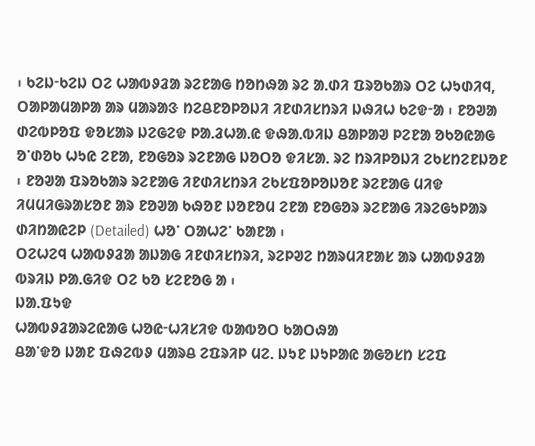᱾ ᱠᱮᱡᱼᱠᱮᱡ ᱛᱮ ᱦᱟᱵᱽᱲᱟ ᱨᱮᱱᱟᱜ ᱴᱚᱴᱷᱟ ᱨᱮ ᱟᱹᱰᱤ ᱯᱨᱚᱠᱟᱨ ᱛᱮ ᱦᱩᱰᱤᱧ, ᱛᱟᱞᱟᱢᱟᱞᱟ ᱟᱨ ᱢᱟᱨᱟᱝ ᱴᱮᱪᱱᱚᱞᱚᱡᱤ ᱤᱱᱰᱤᱥᱴᱨᱤ ᱡᱷᱤᱦ ᱠᱮᱫᱼᱟ ᱾ ᱱᱚᱣᱟ ᱰᱮᱵᱞᱚᱯ ᱫᱚᱥᱟᱨ ᱡᱮᱜᱮᱫ ᱞᱟᱹᱲᱦᱟᱹᱭ ᱫᱷᱟᱹᱵᱤᱡ ᱪᱟᱞᱟᱣ ᱞᱮᱱᱟ ᱚᱠᱚᱭᱟᱜ ᱚᱸᱰᱚᱠ ᱦᱩᱭ ᱮᱱᱟ, ᱱᱚᱜᱚᱨ ᱨᱮᱱᱟᱜ ᱡᱚᱛᱚ ᱫᱤᱥᱟᱹ ᱨᱮ ᱴᱨᱤᱞᱚᱡᱤ ᱮᱠᱥᱴᱮᱱᱡᱚᱱ ᱾ ᱱᱚᱣᱟ ᱯᱨᱚᱠᱟᱨ ᱨᱮᱱᱟᱜ ᱤᱱᱰᱤᱥᱴᱨᱤ ᱮᱠᱥᱯᱚᱞᱚᱡᱚᱱ ᱨᱮᱱᱟᱜ ᱢᱤᱫ ᱤᱢᱢᱤᱜᱨᱟᱥᱚᱱ ᱟᱨ ᱱᱚᱣᱟ ᱠᱷᱚᱱ ᱡᱚᱱᱚᱢ ᱮᱱᱟ ᱱᱚᱜᱚᱨ ᱨᱮᱱᱟᱜ ᱤᱨᱮᱜᱩᱞᱟᱨ ᱰᱤᱴᱟᱭᱮᱞ (Detailed) ᱦᱚᱸ ᱛᱟᱦᱮᱸ ᱠᱟᱱᱟ ᱾
ᱛᱮᱦᱮᱧ ᱦᱟᱵᱽᱲᱟ ᱟᱡᱟᱜ ᱤᱱᱰᱤᱥᱴᱨᱤ, ᱨᱮᱞᱣᱮ ᱴᱟᱨᱢᱤᱱᱟᱥ ᱟᱨ ᱦᱟᱵᱽᱲᱟ ᱵᱨᱤᱡ ᱞᱟᱹᱜᱤᱫ ᱛᱮ ᱠᱚ ᱥᱮᱱᱚᱜ ᱟ ᱾
ᱡᱟᱹᱯᱩᱫ
ᱦᱟᱵᱽᱲᱟᱨᱮᱭᱟᱜ ᱦᱚᱭᱼᱦᱤᱥᱤᱫ ᱵᱟᱵᱚᱛ ᱠᱟᱛᱷᱟ
ᱪᱟᱸᱫᱚ ᱡᱟᱱ ᱯᱷᱮᱵᱽ ᱢᱟᱨᱪ ᱮᱯᱨᱤᱞ ᱢᱮᱹ ᱡᱩᱱ ᱡᱩᱞᱟᱭ ᱟᱜᱚᱥᱴ ᱥᱮᱯ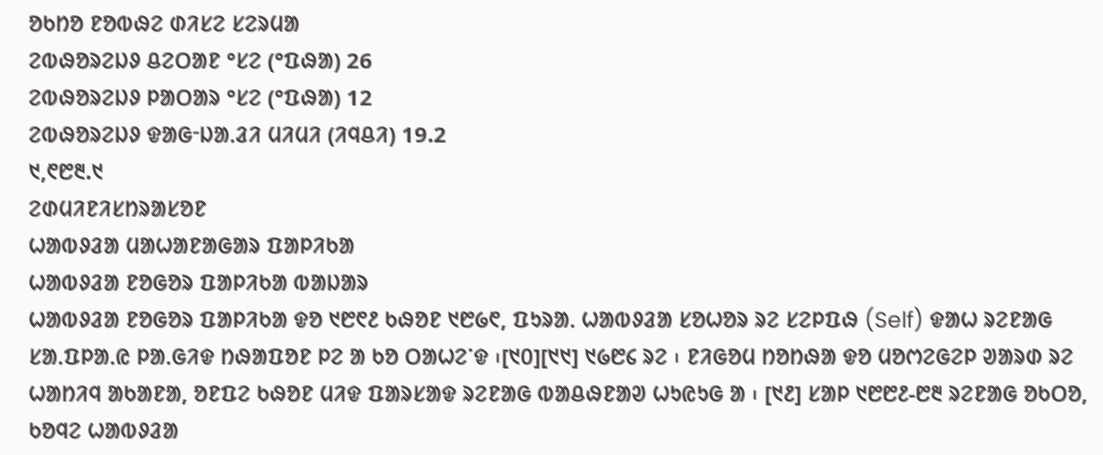ᱚᱠᱴᱚ ᱱᱚᱵᱷᱮ ᱰᱤᱥᱮ ᱥᱮᱨᱢᱟ
ᱮᱵᱷᱚᱨᱮᱡᱽ ᱪᱮᱛᱟᱱ °ᱥᱮ (°ᱯᱷᱟ) 26
ᱮᱵᱷᱚᱨᱮᱡᱽ ᱞᱟᱛᱟᱨ °ᱥᱮ (°ᱯᱷᱟ) 12
ᱮᱵᱷᱚᱨᱮᱡᱽ ᱫᱟᱜᱼᱡᱟᱹᱲᱤ ᱢᱤᱢᱤ (ᱤᱧᱪᱤ) 19.2
᱑,᱖᱘᱓.᱑
ᱮᱰᱢᱤᱱᱤᱥᱴᱨᱟᱥᱚᱱ
ᱦᱟᱵᱽᱲᱟ ᱢᱟᱦᱟᱱᱟᱜᱟᱨ ᱯᱟᱞᱤᱠᱟ
ᱦᱟᱵᱽᱲᱟ ᱱᱚᱜᱚᱨ ᱯᱟᱞᱤᱠᱟ ᱵᱟᱡᱟᱨ
ᱦᱟᱵᱽᱲᱟ ᱱᱚᱜᱚᱨ ᱯᱟᱞᱤᱠᱟ ᱫᱚ ᱑᱘᱖᱒ ᱠᱷᱚᱱ ᱑᱘᱙᱖, ᱯᱩᱨᱟᱹ ᱦᱟᱵᱽᱲᱟ ᱥᱚᱦᱚᱨ ᱨᱮ ᱥᱮᱞᱯᱷ (Self) ᱫᱟᱦ ᱨᱮᱱᱟᱜ ᱥᱟᱹᱯᱞᱟᱹᱭ ᱞᱟᱹᱜᱤᱫ ᱴᱷᱟᱯᱚᱱ ᱞᱮ ᱟ ᱠᱚ ᱛᱟᱦᱮᱸᱫ ᱾[᱑᱐][᱑᱑] ᱑᱙᱘᱔ ᱨᱮ ᱾ ᱱᱤᱜᱚᱢ ᱴᱚᱴᱷᱟ ᱫᱚ ᱢᱚᱬᱮᱜᱮᱞ ᱣᱟᱨᱰ ᱨᱮ ᱦᱟᱴᱤᱧ ᱟᱠᱟᱱᱟ, ᱚᱱᱯᱮ ᱠᱷᱚᱱ ᱢᱤᱫ ᱯᱟᱨᱥᱟᱫ ᱨᱮᱱᱟᱜ ᱵᱟᱪᱷᱱᱟᱣ ᱦᱩᱭᱩᱜ ᱟ ᱾ [᱑᱒] ᱥᱟᱞ ᱑᱘᱘᱒-᱘᱓ ᱨᱮᱱᱟᱜ ᱚᱠᱛᱚ, ᱠᱚᱧᱮ ᱦᱟᱵᱽᱲᱟ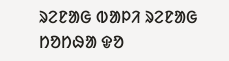ᱨᱮᱱᱟᱜ ᱵᱟᱞᱤ ᱨᱮᱱᱟᱜ ᱴᱚᱴᱷᱟ ᱫᱚ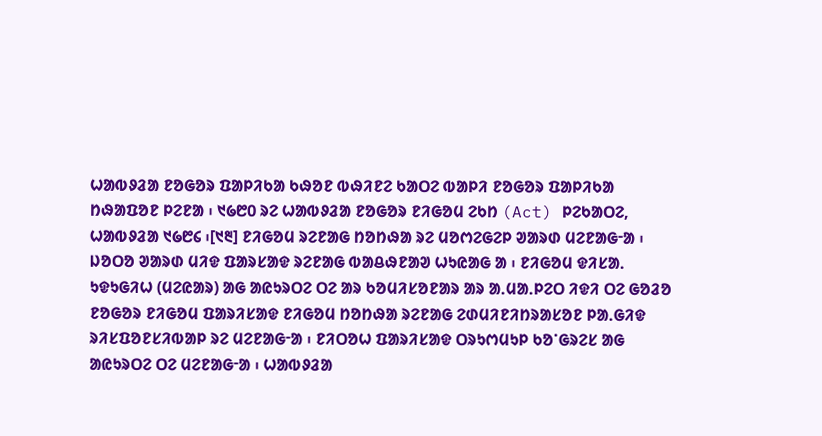ᱦᱟᱵᱽᱲᱟ ᱱᱚᱜᱚᱨ ᱯᱟᱞᱤᱠᱟ ᱠᱷᱚᱱ ᱵᱷᱤᱱᱮ ᱠᱟᱛᱮ ᱵᱟᱞᱤ ᱱᱚᱜᱚᱨ ᱯᱟᱞᱤᱠᱟ ᱴᱷᱟᱯᱚᱱ ᱞᱮᱱᱟ ᱾ ᱑᱙᱘᱐ ᱨᱮ ᱦᱟᱵᱽᱲᱟ ᱱᱚᱜᱚᱨ ᱱᱤᱜᱚᱢ ᱮᱠᱴ (Act) ᱞᱮᱠᱟᱛᱮ, ᱦᱟᱵᱽᱲᱟ ᱑᱙᱘᱔ ᱾[᱑᱓] ᱱᱤᱜᱚᱢ ᱨᱮᱱᱟᱜ ᱴᱚᱴᱷᱟ ᱨᱮ ᱢᱚᱬᱮᱜᱮᱞ ᱣᱟᱨᱰ ᱢᱮᱱᱟᱜᱼᱟ ᱾ ᱡᱚᱛᱚ ᱣᱟᱨᱰ ᱢᱤᱫ ᱯᱟᱨᱥᱟᱫ ᱨᱮᱱᱟᱜ ᱵᱟᱪᱷᱱᱟᱣ ᱦᱩᱭᱟᱜ ᱟ ᱾ ᱱᱤᱜᱚᱢ ᱫᱤᱥᱟᱹ ᱩᱫᱩᱜᱤᱦ (ᱢᱮᱭᱟᱨ) ᱟᱜ ᱟᱭᱩᱨᱛᱮ ᱛᱮ ᱟᱨ ᱠᱚᱢᱤᱥᱚᱱᱟᱨ ᱟᱨ ᱟᱹᱢᱟᱹᱞᱮᱛ ᱤᱫᱤ ᱛᱮ ᱜᱚᱲᱚ ᱱᱚᱜᱚᱨ ᱱᱤᱜᱚᱢ ᱯᱟᱨᱤᱥᱟᱫ ᱱᱤᱜᱚᱢ ᱴᱚᱴᱷᱟ ᱨᱮᱱᱟᱜ ᱮᱰᱢᱤᱱᱤᱴᱨᱟᱥᱚᱱ ᱞᱟᱹᱜᱤᱫ ᱨᱤᱥᱯᱚᱱᱥᱤᱵᱟᱞ ᱨᱮ ᱢᱮᱱᱟᱜᱼᱟ ᱾ ᱱᱤᱛᱚᱦ ᱯᱟᱨᱤᱥᱟᱫ ᱛᱨᱩᱬᱢᱩᱞ ᱠᱚᱸᱜᱨᱮᱥ ᱟᱜ ᱟᱭᱩᱨᱛᱮ ᱛᱮ ᱢᱮᱱᱟᱜᱼᱟ ᱾ ᱦᱟᱵᱽᱲᱟ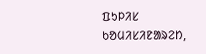ᱯᱩᱞᱤᱥ ᱠᱚᱢᱤᱥᱤᱱᱟᱨᱮᱴ,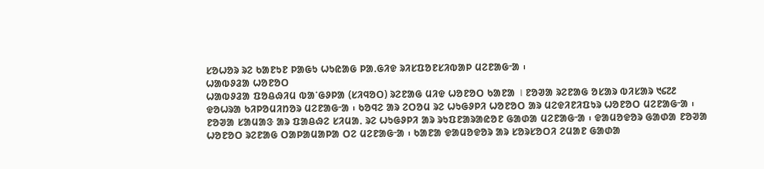ᱥᱚᱦᱚᱨ ᱨᱮ ᱠᱟᱱᱩᱱ ᱞᱟᱜᱩ ᱦᱩᱭᱟᱜ ᱞᱟᱹᱜᱤᱫ ᱨᱤᱥᱯᱚᱱᱥᱤᱵᱟᱞ ᱢᱮᱱᱟᱜᱼᱟ ᱾
ᱦᱟᱵᱽᱲᱟ ᱦᱚᱱᱚᱛ
ᱦᱟᱵᱽᱲᱟ ᱯᱚᱪᱷᱤᱢ ᱵᱟᱸᱜᱽᱞᱟ (ᱥᱤᱧᱚᱛ) ᱨᱮᱱᱟᱜ ᱢᱤᱫ ᱦᱚᱱᱚᱛ ᱠᱟᱱᱟ । ᱱᱚᱣᱟ ᱨᱮᱱᱟᱜ ᱚᱥᱟᱨ ᱵᱤᱥᱟᱨ ᱑᱔᱗᱒ ᱫᱚᱦᱨᱟ ᱠᱤᱞᱚᱢᱤᱴᱚᱨ ᱢᱮᱱᱟᱜᱼᱟ ᱾ ᱠᱚᱧᱮ ᱟᱨ ᱮᱛᱚᱢ ᱨᱮ ᱦᱩᱜᱽᱞᱤ ᱦᱚᱱᱚᱛ ᱟᱨ ᱢᱮᱫᱤᱱᱤᱯᱩᱨ ᱦᱚᱱᱚᱛ ᱢᱮᱱᱟᱜᱼᱟ ᱾ ᱱᱚᱣᱟ ᱥᱟᱢᱟᱝ ᱟᱨ ᱯᱟᱪᱷᱮ ᱥᱤᱢᱟᱹ ᱨᱮ ᱦᱩᱜᱽᱞᱤ ᱟᱨ ᱨᱩᱯᱱᱟᱨᱟᱭᱚᱱ ᱜᱟᱰᱟ ᱢᱮᱱᱟᱜᱼᱟ ᱾ ᱫᱟᱢᱚᱫᱚᱨ ᱜᱟᱰᱟ ᱱᱚᱣᱟ ᱦᱚᱱᱚᱛ ᱨᱮᱱᱟᱜ ᱛᱟᱞᱟᱢᱟᱞᱟ ᱛᱮ ᱢᱮᱱᱟᱜᱼᱟ ᱾ ᱠᱟᱱᱟ ᱫᱟᱢᱚᱫᱚᱨ ᱟᱨ ᱥᱚᱨᱥᱚᱛᱤ ᱮᱢᱟᱱ ᱜᱟᱰᱟ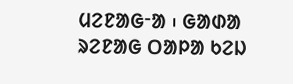ᱢᱮᱱᱟᱜᱼᱟ ᱾ ᱜᱟᱰᱟ ᱨᱮᱱᱟᱜ ᱛᱟᱞᱟ ᱠᱮᱡ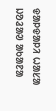ᱫᱟᱞᱫᱟᱞᱤ ᱦᱟᱥᱟ ᱡᱚᱲᱟᱣ ᱟᱠᱟᱱᱟ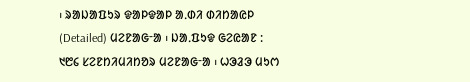᱾ ᱨᱟᱡᱟᱯᱩᱨ ᱫᱟᱞᱫᱟᱞ ᱟᱹᱰᱤ ᱰᱤᱴᱟᱭᱞ (Detailed) ᱢᱮᱱᱟᱜᱼᱟ ᱾ ᱡᱟᱹᱯᱩᱫ ᱜᱮᱭᱟᱱ : ᱑᱘᱔ ᱥᱮᱱᱴᱤᱢᱤᱴᱚᱨ ᱢᱮᱱᱟᱜᱼᱟ ᱾ ᱦᱳᱲᱳ ᱢᱩᱬ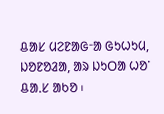ᱪᱟᱥ ᱢᱮᱱᱟᱜᱼᱟ ᱜᱩᱦᱩᱢ, ᱡᱚᱱᱚᱲᱟ, ᱟᱨ ᱡᱩᱛᱟ ᱦᱚᱸ ᱪᱟᱹᱥ ᱟᱠᱚ ᱾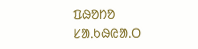ᱯᱷᱚᱴᱚ
ᱥᱟᱹᱠᱷᱭᱟᱹᱛ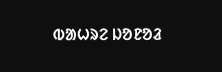ᱵᱟᱦᱨᱮ ᱡᱚᱱᱚᱲ